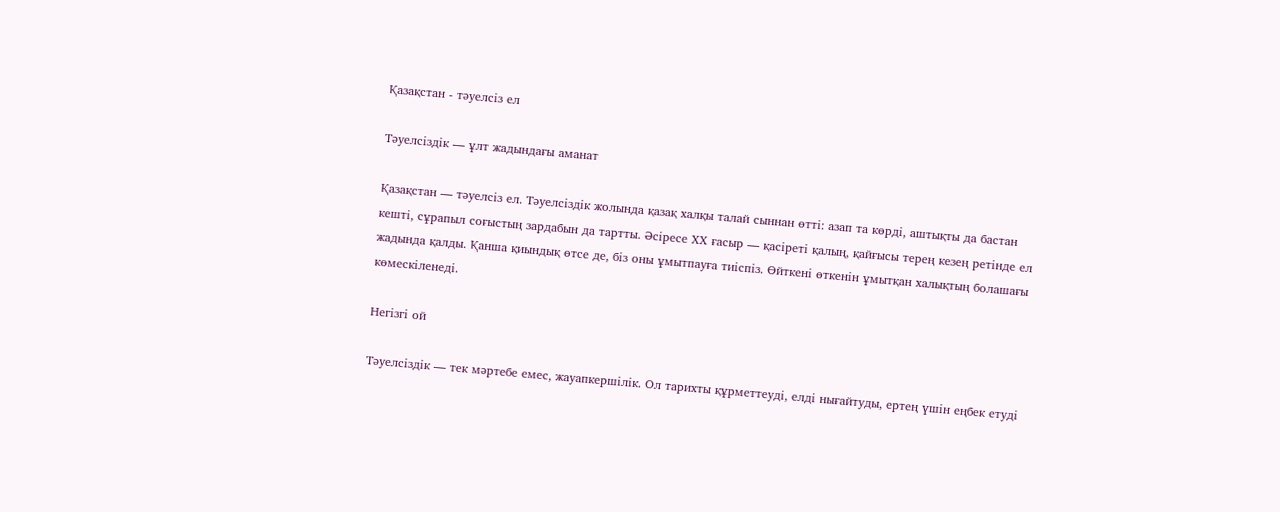Қазақстан - тәуелсіз ел

Тәуелсіздік — ұлт жадындағы аманат

Қазақстан — тәуелсіз ел. Тәуелсіздік жолында қазақ халқы талай сыннан өтті: азап та көрді, аштықты да бастан кешті, сұрапыл соғыстың зардабын да тартты. Әсіресе ХХ ғасыр — қасіреті қалың, қайғысы терең кезең ретінде ел жадында қалды. Қанша қиындық өтсе де, біз оны ұмытпауға тиіспіз. Өйткені өткенін ұмытқан халықтың болашағы көмескіленеді.

Негізгі ой

Тәуелсіздік — тек мәртебе емес, жауапкершілік. Ол тарихты құрметтеуді, елді нығайтуды, ертең үшін еңбек етуді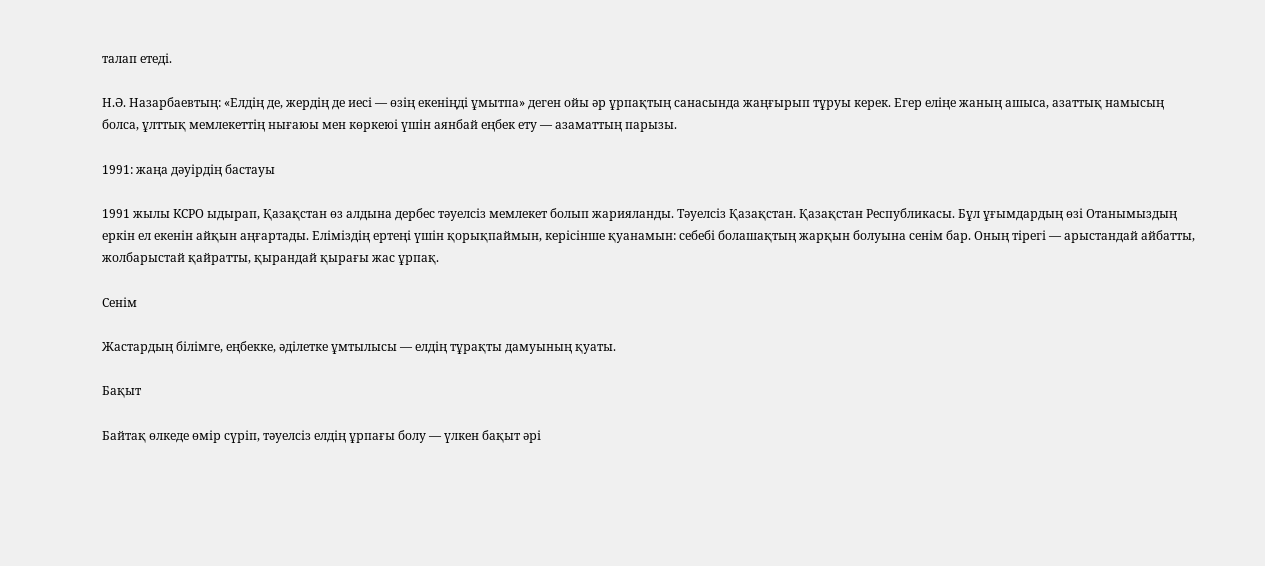талап етеді.

Н.Ә. Назарбаевтың: «Елдің де, жердің де иесі — өзің екеніңді ұмытпа» деген ойы әр ұрпақтың санасында жаңғырып тұруы керек. Егер еліңе жаның ашыса, азаттық намысың болса, ұлттық мемлекеттің нығаюы мен көркеюі үшін аянбай еңбек ету — азаматтың парызы.

1991: жаңа дәуірдің бастауы

1991 жылы КСРО ыдырап, Қазақстан өз алдына дербес тәуелсіз мемлекет болып жарияланды. Тәуелсіз Қазақстан. Қазақстан Республикасы. Бұл ұғымдардың өзі Отанымыздың еркін ел екенін айқын аңғартады. Еліміздің ертеңі үшін қорықпаймын, керісінше қуанамын: себебі болашақтың жарқын болуына сенім бар. Оның тірегі — арыстандай айбатты, жолбарыстай қайратты, қырандай қырағы жас ұрпақ.

Сенім

Жастардың білімге, еңбекке, әділетке ұмтылысы — елдің тұрақты дамуының қуаты.

Бақыт

Байтақ өлкеде өмір сүріп, тәуелсіз елдің ұрпағы болу — үлкен бақыт әрі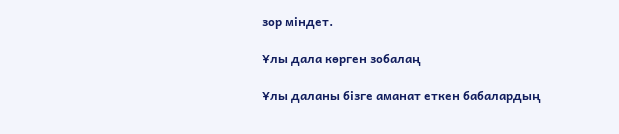зор міндет.

Ұлы дала көрген зобалаң

Ұлы даланы бізге аманат еткен бабалардың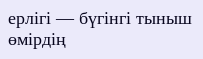ерлігі — бүгінгі тыныш өмірдің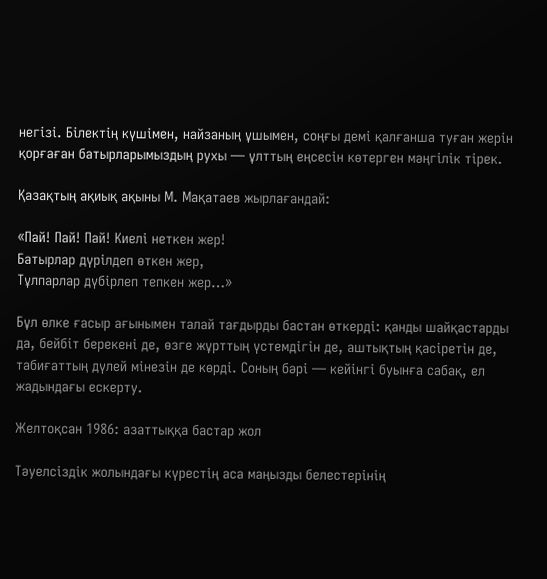негізі. Білектің күшімен, найзаның ұшымен, соңғы демі қалғанша туған жерін қорғаған батырларымыздың рухы — ұлттың еңсесін көтерген мәңгілік тірек.

Қазақтың ақиық ақыны М. Мақатаев жырлағандай:

«Пай! Пай! Пай! Киелі неткен жер!
Батырлар дүрілдеп өткен жер,
Тұлпарлар дүбірлеп тепкен жер…»

Бұл өлке ғасыр ағынымен талай тағдырды бастан өткерді: қанды шайқастарды да, бейбіт берекені де, өзге жұрттың үстемдігін де, аштықтың қасіретін де, табиғаттың дүлей мінезін де көрді. Соның бәрі — кейінгі буынға сабақ, ел жадындағы ескерту.

Желтоқсан 1986: азаттыққа бастар жол

Тәуелсіздік жолындағы күрестің аса маңызды белестерінің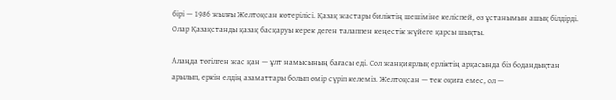бірі — 1986 жылғы Желтоқсан көтерілісі. Қазақ жастары биліктің шешіміне келіспей, өз ұстанымын ашық білдірді. Олар Қазақстанды қазақ басқаруы керек деген талаппен кеңестік жүйеге қарсы шықты.

Алаңда төгілген жас қан — ұлт намысының бағасы еді. Сол жанқиярлық ерліктің арқасында біз бодандықтан арылып, еркін елдің азаматтары болып өмір сүріп келеміз. Желтоқсан — тек оқиға емес, ол —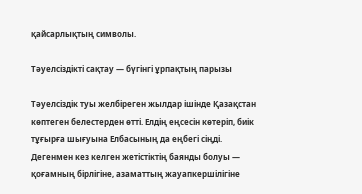қайсарлықтың символы.

Тәуелсіздікті сақтау — бүгінгі ұрпақтың парызы

Тәуелсіздік туы желбіреген жылдар ішінде Қазақстан көптеген белестерден өтті. Елдің еңсесін көтеріп, биік тұғырға шығуына Елбасының да еңбегі сіңді. Дегенмен кез келген жетістіктің баянды болуы — қоғамның бірлігіне, азаматтың жауапкершілігіне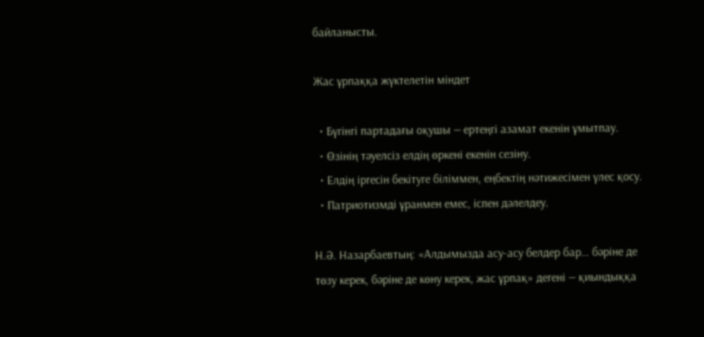байланысты.

Жас ұрпаққа жүктелетін міндет

  • Бүгінгі партадағы оқушы — ертеңгі азамат екенін ұмытпау.
  • Өзінің тәуелсіз елдің өркені екенін сезіну.
  • Елдің іргесін бекітуге біліммен, еңбектің нәтижесімен үлес қосу.
  • Патриотизмді ұранмен емес, іспен дәлелдеу.

Н.Ә. Назарбаевтың: «Алдымызда асу-асу белдер бар… бәріне де төзу керек, бәріне де көну керек, жас ұрпақ» дегені — қиындыққа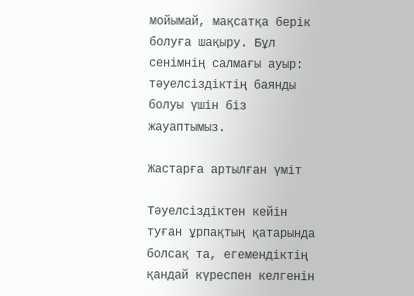мойымай, мақсатқа берік болуға шақыру. Бұл сенімнің салмағы ауыр: тәуелсіздіктің баянды болуы үшін біз жауаптымыз.

Жастарға артылған үміт

Тәуелсіздіктен кейін туған ұрпақтың қатарында болсақ та, егемендіктің қандай күреспен келгенін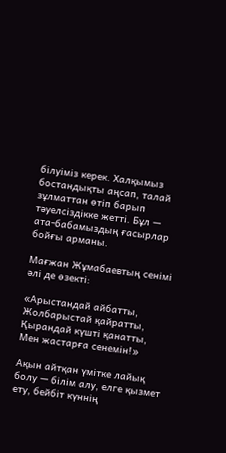білуіміз керек. Халқымыз бостандықты аңсап, талай зұлматтан өтіп барып тәуелсіздікке жетті. Бұл — ата-бабамыздың ғасырлар бойғы арманы.

Мағжан Жұмабаевтың сенімі әлі де өзекті:

«Арыстандай айбатты,
Жолбарыстай қайратты,
Қырандай күшті қанатты,
Мен жастарға сенемін!»

Ақын айтқан үмітке лайық болу — білім алу, елге қызмет ету, бейбіт күннің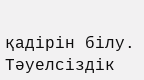қадірін білу. Тәуелсіздік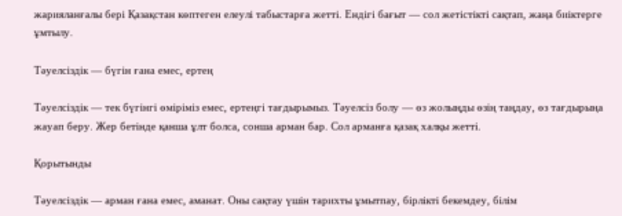жарияланғалы бері Қазақстан көптеген елеулі табыстарға жетті. Ендігі бағыт — сол жетістікті сақтап, жаңа биіктерге ұмтылу.

Тәуелсіздік — бүгін ғана емес, ертең

Тәуелсіздік — тек бүгінгі өміріміз емес, ертеңгі тағдырымыз. Тәуелсіз болу — өз жолыңды өзің таңдау, өз тағдырыңа жауап беру. Жер бетінде қанша ұлт болса, сонша арман бар. Сол арманға қазақ халқы жетті.

Қорытынды

Тәуелсіздік — арман ғана емес, аманат. Оны сақтау үшін тарихты ұмытпау, бірлікті бекемдеу, білім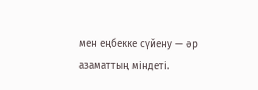мен еңбекке сүйену — әр азаматтың міндеті.